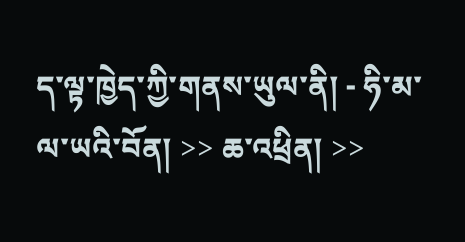ད་ལྟ་ཁྱེད་ཀྱི་གནས་ཡུལ་ནི། - ཧི་མ་ལ་ཡའི་བོན། >> ཆ་འཕྲིན། >>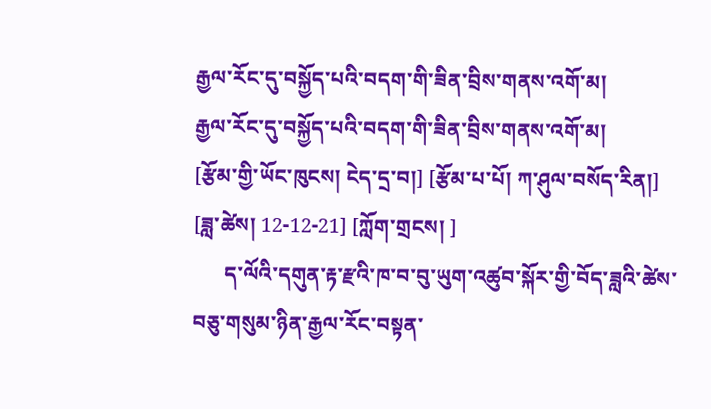རྒྱལ་རོང་དུ་བསྐྱོད་པའི་བདག་གི་ཟིན་བྲིས་གནས་འགོ་མ།
རྒྱལ་རོང་དུ་བསྐྱོད་པའི་བདག་གི་ཟིན་བྲིས་གནས་འགོ་མ།
[རྩོམ་གྱི་ཡོང་ཁུངས། ངེད་དྲ་བ།] [རྩོམ་པ་པོ། ཀ་ཤུལ་བསོད་རིན།] [ཟླ་ཚེས། 12-12-21] [ཀློག་གྲངས། ]
      ད་ལོའི་དགུན་རྟ་རྫའི་ཁ་བ་བུ་ཡུག་འཚུབ་སྐོར་གྱི་བོད་ཟླའི་ཚེས་བཅུ་གསུམ་ཉིན་རྒྱལ་རོང་བསྟན་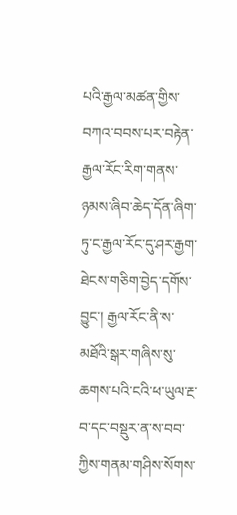པའི་རྒྱལ་མཚན་གྱིས་བཀའ་བབས་པར་བརྟེན་རྒྱལ་རོང་རིག་གནས་ཉམས་ཞིབ་ཆེད་དོན་ཞིག་ཏུ་ང་རྒྱལ་རོང་དུ་ཤར་རྒྱག་ཐེངས་གཅིག་བྱེད་དགོས་བྱུང་། རྒྱལ་རོང་ནི་ས་མཐོའི་སྒར་གཞིས་སུ་ཆགས་པའི་ངའི་ཕ་ཡུལ་རྔ་བ་དང་བསྡུར་ན་ས་བབ་ཀྱིས་གནམ་གཤིས་སོགས་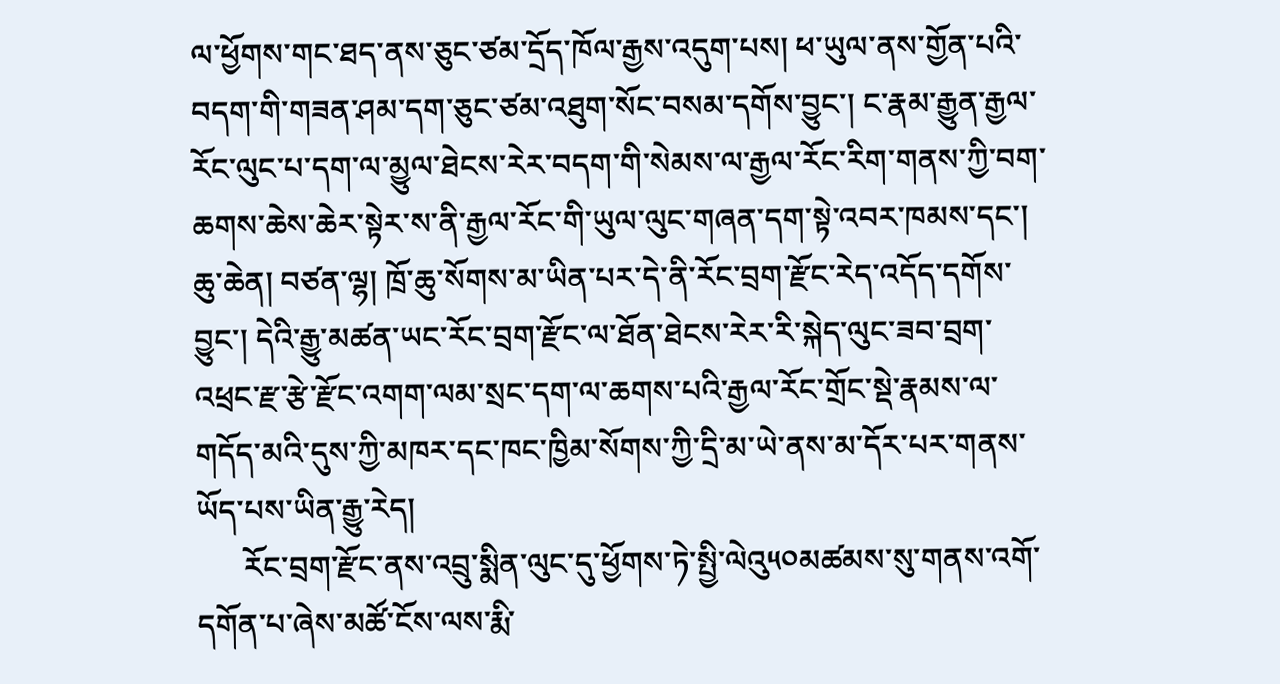ལ་ཕྱོགས་གང་ཐད་ནས་ཅུང་ཙམ་དྲོད་ཁོལ་རྒྱས་འདུག་པས། ཕ་ཡུལ་ནས་གྱོན་པའི་བདག་གི་གཟན་ཤམ་དག་ཅུང་ཙམ་འཐུག་སོང་བསམ་དགོས་བྱུང་། ང་རྣམ་རྒྱུན་རྒྱལ་རོང་ལུང་པ་དག་ལ་མྱུལ་ཐེངས་རེར་བདག་གི་སེམས་ལ་རྒྱལ་རོང་རིག་གནས་ཀྱི་བག་ཆགས་ཆེས་ཆེར་སྟེར་ས་ནི་རྒྱལ་རོང་གི་ཡུལ་ལུང་གཞན་དག་སྟེ་འབར་ཁམས་དང་། ཆུ་ཆེན། བཙན་ལྷ། ཁྲོ་ཆུ་སོགས་མ་ཡིན་པར་དེ་ནི་རོང་བྲག་རྫོང་རེད་འདོད་དགོས་བྱུང་། དེའི་རྒྱུ་མཚན་ཡང་རོང་བྲག་རྫོང་ལ་ཐོན་ཐེངས་རེར་རི་སྐེད་ལུང་ཟབ་བྲག་འཕྲང་རྫ་རྩེ་རྫོང་འགག་ལམ་སྲང་དག་ལ་ཆགས་པའི་རྒྱལ་རོང་གྲོང་སྡེ་རྣམས་ལ་གདོད་མའི་དུས་ཀྱི་མཁར་དང་ཁང་ཁྱིམ་སོགས་ཀྱི་དྲི་མ་ཡེ་ནས་མ་དོར་པར་གནས་ཡོད་པས་ཡིན་རྒྱུ་རེད།
      རོང་བྲག་རྫོང་ནས་འབྲུ་སྨིན་ལུང་དུ་ཕྱོགས་ཏེ་སྤྱི་ལེའུ༥༠མཚམས་སུ་གནས་འགོ་དགོན་པ་ཞེས་མཚོ་ངོས་ལས་རྨི་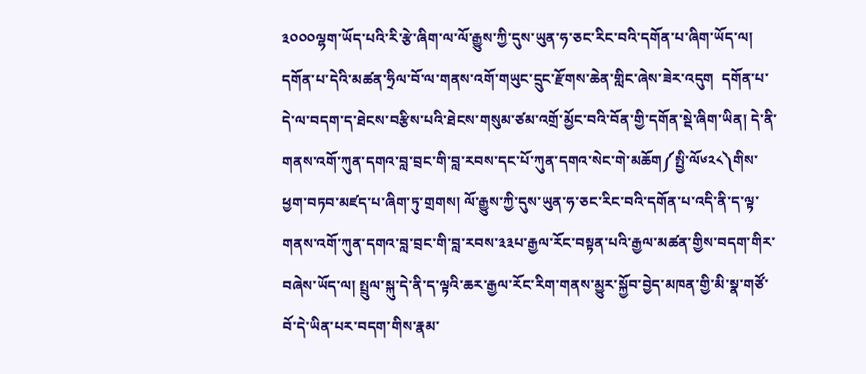༣༠༠༠ལྷག་ཡོད་པའི་རི་རྩེ་ཞིག་ལ་ལོ་རྒྱུས་ཀྱི་དུས་ཡུན་ཧ་ཅང་རིང་བའི་དགོན་པ་ཞིག་ཡོད་ལ། དགོན་པ་དེའི་མཚན་ཧྲིལ་བོ་ལ་གནས་འགོ་གཡུང་དྲུང་རྫོགས་ཆེན་གླིང་ཞེས་ཟེར་འདུག  དགོན་པ་དེ་ལ་བདག་ད་ཐེངས་བརྩིས་པའི་ཐེངས་གསུམ་ཙམ་འགྲོ་མྱོང་བའི་བོན་གྱི་དགོན་སྡེ་ཞིག་ཡིན། དེ་ནི་གནས་འགོ་ཀུན་དགའ་བླ་བྲང་གི་བླ་རབས་དང་པོ་ཀུན་དགའ་སེང་གེ་མཆོག༼སྤྱི་ལོ༦༢༨༽གིས་ཕྱག་བཏབ་མཛད་པ་ཞིག་ཏུ་གྲགས། ལོ་རྒྱུས་ཀྱི་དུས་ཡུན་ཧ་ཅང་རིང་བའི་དགོན་པ་འདི་ནི་ད་ལྟ་གནས་འགོ་ཀུན་དགའ་བླ་བྲང་གི་བླ་རབས་༣༣པ་རྒྱལ་རོང་བསྟན་པའི་རྒྱལ་མཚན་གྱིས་བདག་གིར་བཞེས་ཡོད་ལ། སྤྲུལ་སྐུ་དེ་ནི་ད་ལྟའི་ཆར་རྒྱལ་རོང་རིག་གནས་མྱུར་སྐྱོབ་བྱེད་མཁན་གྱི་མི་སྣ་གཙོ་བོ་དེ་ཡིན་པར་བདག་གིས་རྣམ་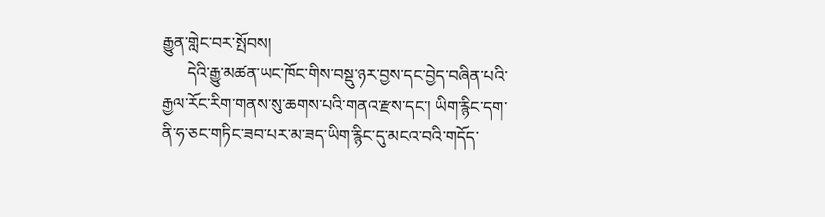རྒྱུན་གླེང་བར་སྤོབས།
      དེའི་རྒྱུ་མཚན་ཡང་ཁོང་གིས་བསྡུ་ཉར་བྱས་དང་བྱེད་བཞིན་པའི་རྒྱལ་རོང་རིག་གནས་སུ་ཆགས་པའི་གནའ་རྫས་དང་། ཡིག་རྙིང་དག་ནི་ཧ་ཅང་གཏིང་ཟབ་པར་མ་ཟད་ཡིག་རྙིང་དུ་མངའ་བའི་གདོད་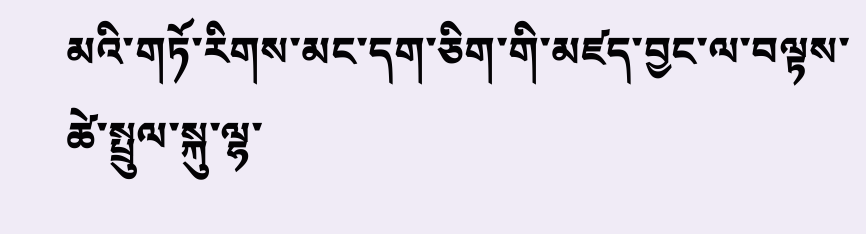མའི་གཏོ་རིགས་མང་དག་ཅིག་གི་མཛད་བྱང་ལ་བལྟས་ཚེ་སྤྲུལ་སྐུ་ལྷ་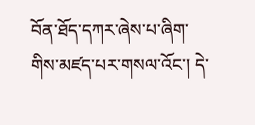བོན་ཐོད་དཀར་ཞེས་པ་ཞིག་གིས་མཛད་པར་གསལ་འོང་། དེ་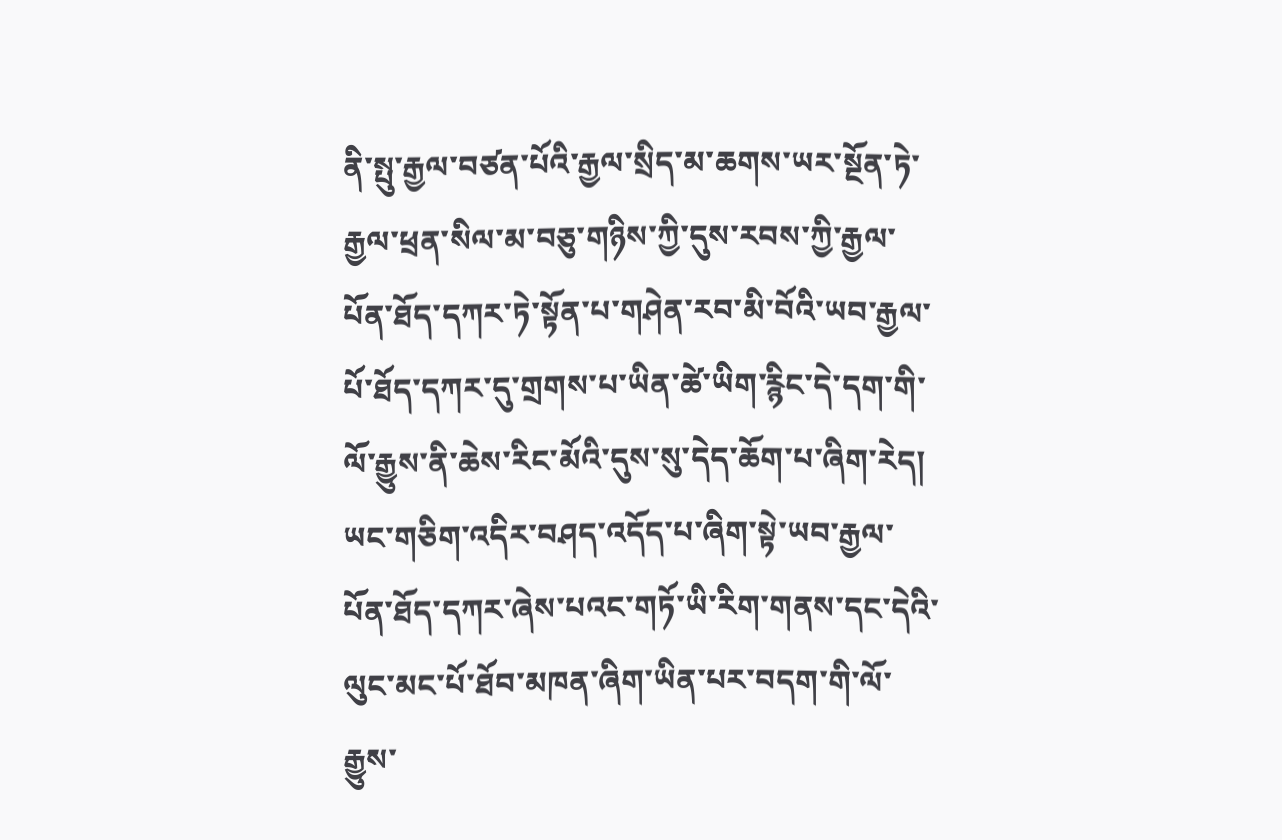ནི་སྤུ་རྒྱལ་བཙན་པོའི་རྒྱལ་སྲིད་མ་ཆགས་ཡར་སྔོན་ཏེ་རྒྱལ་ཕྲན་སིལ་མ་བཅུ་གཉིས་ཀྱི་དུས་རབས་ཀྱི་རྒྱལ་པོན་ཐོད་དཀར་ཏེ་སྟོན་པ་གཤེན་རབ་མི་བོའི་ཡབ་རྒྱལ་པོ་ཐོད་དཀར་དུ་གྲགས་པ་ཡིན་ཚེ་ཡིག་རྙིང་དེ་དག་གི་ལོ་རྒྱུས་ནི་ཆེས་རིང་མོའི་དུས་སུ་དེད་ཆོག་པ་ཞིག་རེད། ཡང་གཅིག་འདིར་བཤད་འདོད་པ་ཞིག་སྟེ་ཡབ་རྒྱལ་པོན་ཐོད་དཀར་ཞེས་པའང་གཏོ་ཡི་རིག་གནས་དང་དེའི་ལུང་མང་པོ་ཐོབ་མཁན་ཞིག་ཡིན་པར་བདག་གི་ལོ་རྒྱུས་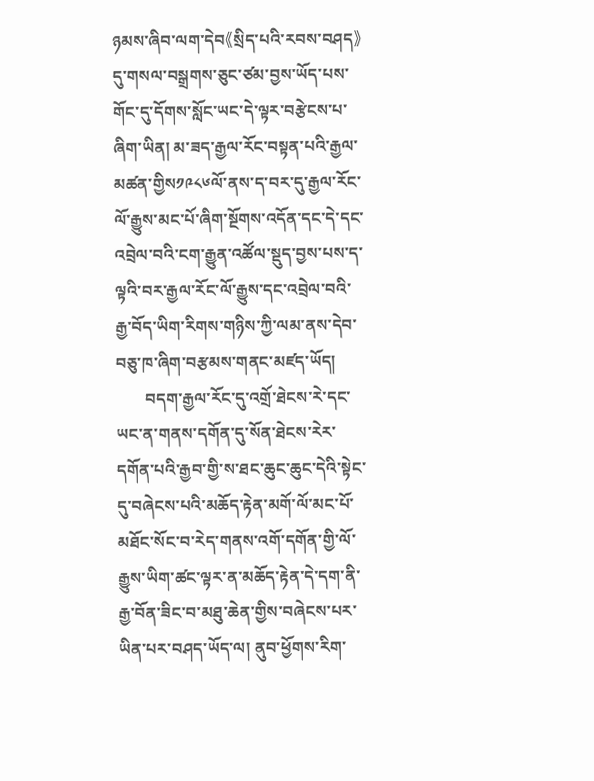ཉམས་ཞིབ་ལག་དེབ《སྲིད་པའི་རབས་བཤད》དུ་གསལ་བསྒྲགས་ཅུང་ཙམ་བྱས་ཡོད་པས་གོང་དུ་དོགས་སློང་ཡང་དེ་ལྟར་བརྩེངས་པ་ཞིག་ཡིན། མ་ཟད་རྒྱལ་རོང་བསྟན་པའི་རྒྱལ་མཚན་གྱིས༡༩༨༦ལོ་ནས་ད་བར་དུ་རྒྱལ་རོང་ལོ་རྒྱུས་མང་པོ་ཞིག་སྔོགས་འདོན་དང་དེ་དང་འབྲེལ་བའི་ངག་རྒྱུན་འཚོལ་སྡུད་བྱས་པས་ད་ལྟའི་བར་རྒྱལ་རོང་ལོ་རྒྱུས་དང་འབྲེལ་བའི་རྒྱ་བོད་ཡིག་རིགས་གཉིས་ཀྱི་ལམ་ནས་དེབ་བཅུ་ཁ་ཞིག་བརྩམས་གནང་མཛད་ཡོད།
       བདག་རྒྱལ་རོང་དུ་འགྲོ་ཐེངས་རེ་དང་ཡང་ན་གནས་དགོན་དུ་སོན་ཐེངས་རེར་དགོན་པའི་རྒྱབ་གྱི་ས་ཐང་ཆུང་ཆུང་དེའི་སྟེང་དུ་བཞེངས་པའི་མཆོད་རྟེན་མགོ་ལོ་མང་པོ་མཐོང་སོང་བ་རེད་གནས་འགོ་དགོན་གྱི་ལོ་རྒྱུས་ཡིག་ཚང་ལྟར་ན་མཆོད་རྟེན་དེ་དག་ནི་རྒྱ་བོན་ཟིང་བ་མཐུ་ཆེན་གྱིས་བཞེངས་པར་ཡིན་པར་བཤད་ཡོད་ལ། ནུབ་ཕྱོགས་རིག་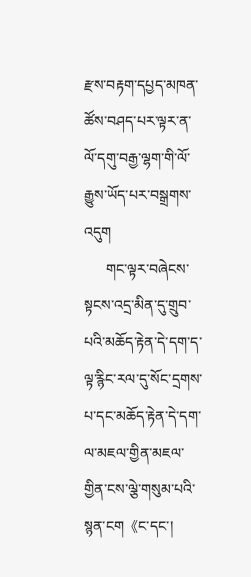རྫས་བརྟག་དཔྱད་མཁན་ཚོས་བཤད་པར་ལྟར་ན་ལོ་དགུ་བརྒྱ་ལྷག་གི་ལོ་རྒྱུས་ཡོད་པར་བསྒྲགས་འདུག
      གང་ལྟར་བཞེངས་སྟངས་འདྲ་མིན་དུ་གྲུབ་པའི་མཆོད་རྟེན་དེ་དག་ད་ལྟ་རྙིང་རལ་དུ་སོང་དྲགས་པ་དང་མཆོད་རྟེན་དེ་དག་ལ་མཇལ་གྱིན་མཇལ་གྱིན་ངས་ལྕེ་གསུམ་པའི་སྙན་ངག《ང་དང་།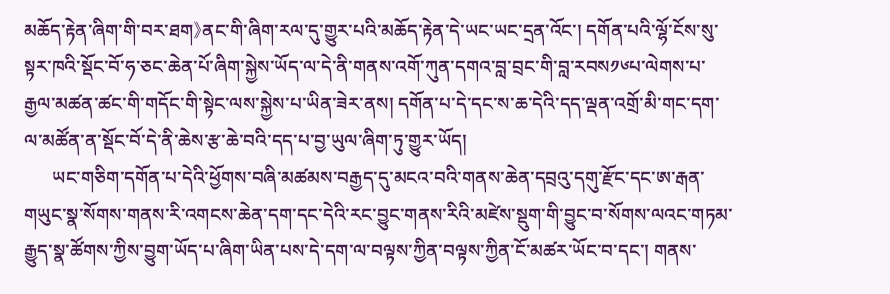མཆོད་རྟེན་ཞིག་གི་བར་ཐག》ནང་གི་ཞིག་རལ་དུ་གྱུར་པའི་མཆོད་རྟེན་དེ་ཡང་ཡང་དྲན་འོང་། དགོན་པའི་ལྷོ་ངོས་སུ་སྟར་ཁའི་སྡོང་བོ་ཧ་ཅང་ཆེན་པོ་ཞིག་སྐྱེས་ཡོད་ལ་དེ་ནི་གནས་འགོ་ཀུན་དགའ་བླ་བྲང་གི་བླ་རབས༡༦པ་ལེགས་པ་རྒྱལ་མཚན་ཚང་གི་གདོང་གི་སྟེང་ལས་སྐྱེས་པ་ཡིན་ཟེར་ནས། དགོན་པ་དེ་དང་ས་ཆ་དེའི་དད་ལྡན་འགྲོ་མི་གང་དག་ལ་མཚོན་ན་སྡོང་བོ་དེ་ནི་ཆེས་རྩ་ཆེ་བའི་དད་པ་བྱ་ཡུལ་ཞིག་ཏུ་གྱུར་ཡོད།
      ཡང་གཅིག་དགོན་པ་དེའི་ཕྱོགས་བཞི་མཚམས་བརྒྱད་དུ་མངའ་བའི་གནས་ཆེན་དབྲའུ་དགུ་རྫོང་དང་ཨ་རྒན་གཡུང་སྣ་སོགས་གནས་རི་འགངས་ཆེན་དག་དང་དེའི་རང་བྱུང་གནས་རིའི་མཛེས་སྡུག་གི་བྱུང་བ་སོགས་ལའང་གཏམ་རྒྱུད་སྣ་ཚོགས་ཀྱིས་བྱུག་ཡོད་པ་ཞིག་ཡིན་པས་དེ་དག་ལ་བལྟས་ཀྱིན་བལྟས་ཀྱིན་ངོ་མཚར་ཡོང་བ་དང་། གནས་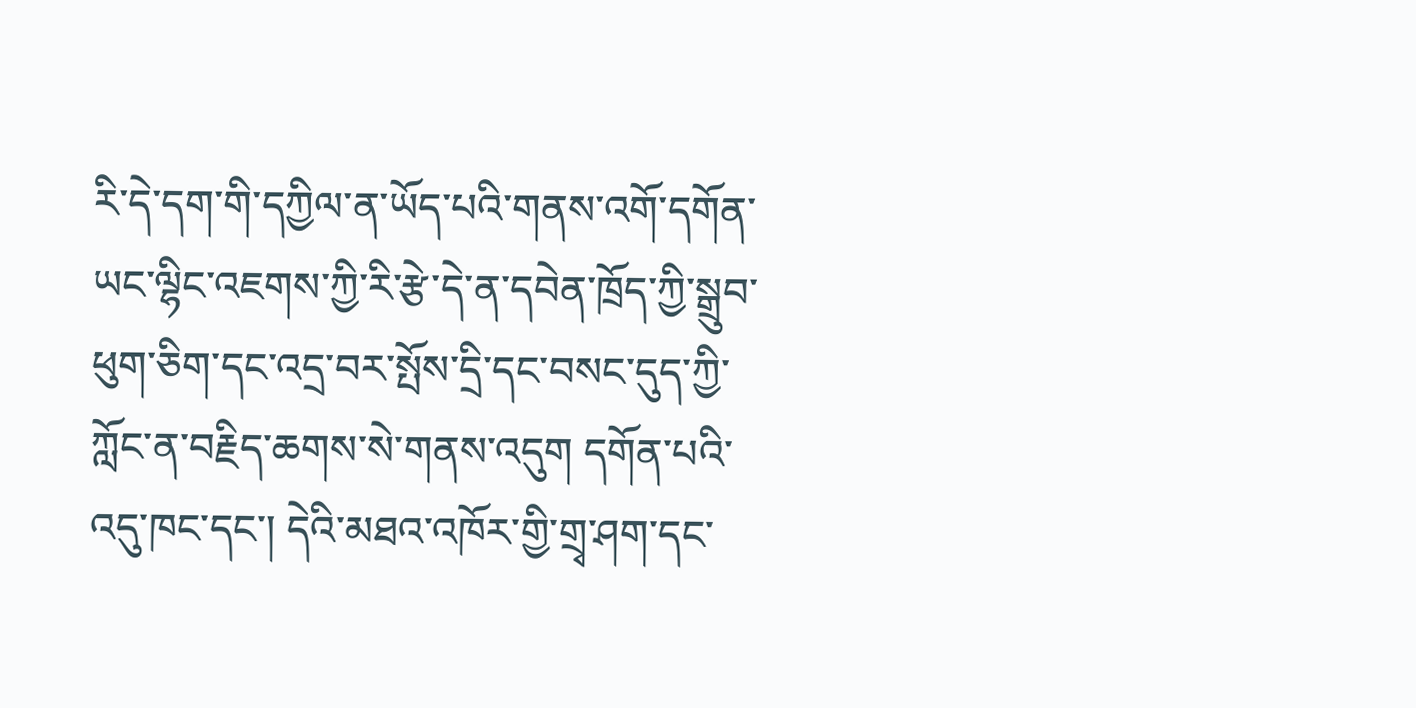རི་དེ་དག་གི་དཀྱིལ་ན་ཡོད་པའི་གནས་འགོ་དགོན་ཡང་ལྷིང་འཇགས་ཀྱི་རི་རྩེ་དེ་ན་དབེན་ཁྲོད་ཀྱི་སྒྲུབ་ཕུག་ཅིག་དང་འདྲ་བར་སྤོས་དྲི་དང་བསང་དུད་ཀྱི་ཀློང་ན་བརྗིད་ཆགས་སེ་གནས་འདུག དགོན་པའི་འདུ་ཁང་དང་། དེའི་མཐའ་འཁོར་གྱི་གྲྭ་ཤག་དང་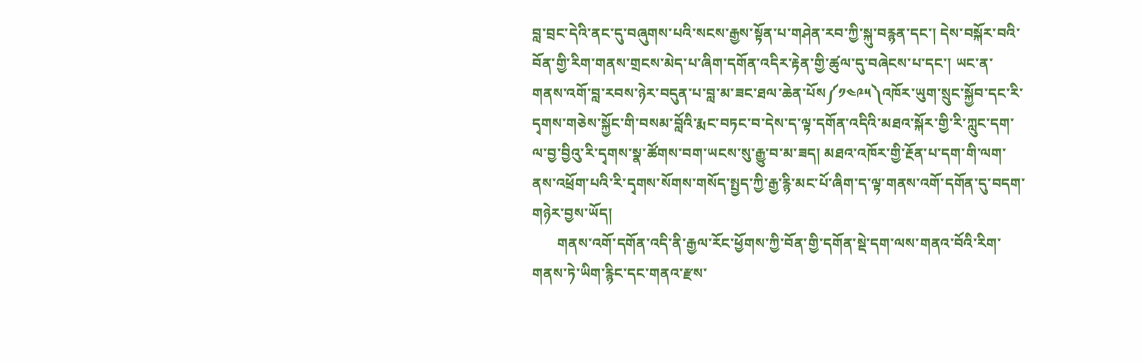བླ་བྲང་དེའི་ནང་དུ་བཞུགས་པའི་སངས་རྒྱས་སྟོན་པ་གཤེན་རབ་ཀྱི་སྐུ་བརྙན་དང་། དེས་བསྐོར་བའི་བོན་གྱི་རིག་གནས་གྲངས་མེད་པ་ཞིག་དགོན་འདིར་རྟེན་གྱི་ཚུལ་དུ་བཞེངས་པ་དང་། ཡང་ན་གནས་འགོ་བླ་རབས་ཉེར་བདུན་པ་བླ་མ་ཟང་ཐལ་ཆེན་པོས༼༡༤༩༥༽འཁོར་ཡུག་སྲུང་སྐྱོབ་དང་རི་དྭགས་གཅེས་སྐྱོང་གི་བསམ་བློའི་རྨང་བཏང་བ་དེས་ད་ལྟ་དགོན་འདིའི་མཐའ་སྐོར་གྱི་རི་ཀླུང་དག་ལ་བྱ་བྱིའུ་རི་དྭགས་སྣ་ཚོགས་བག་ཡངས་སུ་རྒྱུ་བ་མ་ཟད། མཐའ་འཁོར་གྱི་རྔོན་པ་དག་གི་ལག་ནས་འཕྲོག་པའི་རི་དྭགས་སོགས་གསོད་སྤྱད་ཀྱི་རྒྱ་རྙི་མང་པོ་ཞིག་ད་ལྟ་གནས་འགོ་དགོན་དུ་བདག་གཉེར་བྱས་ཡོད།
       གནས་འགོ་དགོན་འདི་ནི་རྒྱལ་རོང་ཕྱོགས་ཀྱི་བོན་གྱི་དགོན་སྡེ་དག་ལས་གནའ་བོའི་རིག་གནས་ཏེ་ཡིག་རྙིང་དང་གནའ་རྫས་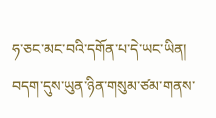ཧ་ཅང་མང་བའི་དགོན་པ་དེ་ཡང་ཡིན། བདག་དུས་ཡུན་ཉིན་གསུམ་ཙམ་གནས་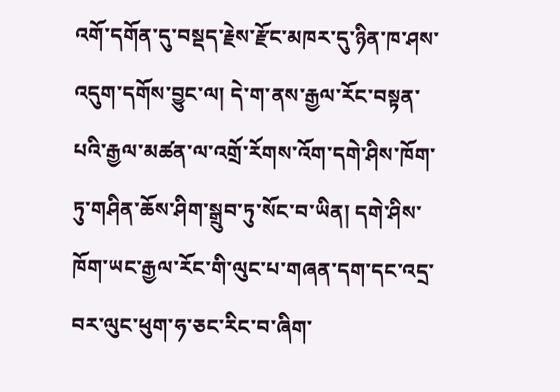འགོ་དགོན་དུ་བསྡད་རྗེས་རྫོང་མཁར་དུ་ཉིན་ཁ་ཤས་འདུག་དགོས་བྱུང་ལ། དེ་ག་ནས་རྒྱལ་རོང་བསྟན་པའི་རྒྱལ་མཚན་ལ་འགྲོ་རོགས་འོག་དགེ་ཤིས་ཁོག་ཏུ་གཤིན་ཆོས་ཤིག་སྒྲུབ་ཏུ་སོང་བ་ཡིན། དགེ་ཤིས་ཁོག་ཡང་རྒྱལ་རོང་གི་ལུང་པ་གཞན་དག་དང་འདྲ་བར་ལུང་ཕུག་ཧ་ཅང་རིང་བ་ཞིག་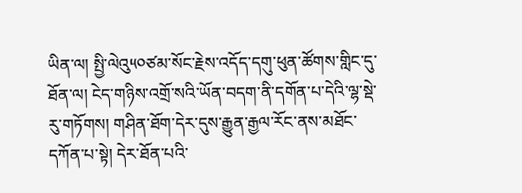ཡིན་ལ། སྤྱི་ལེའུ༥༠ཙམ་སོང་རྗེས་འདོད་དགུ་ཕུན་ཚོགས་གླིང་དུ་ཐོན་ལ། ངེད་གཉིས་འགྲོ་སའི་ཡོན་བདག་ནི་དགོན་པ་དེའི་ལྷ་སྡེ་རུ་གཏོགས། གཤིན་ཐོག་དེར་དུས་རྒྱུན་རྒྱལ་རོང་ནས་མཐོང་དཀོན་པ་སྟེ། དེར་ཐོན་པའི་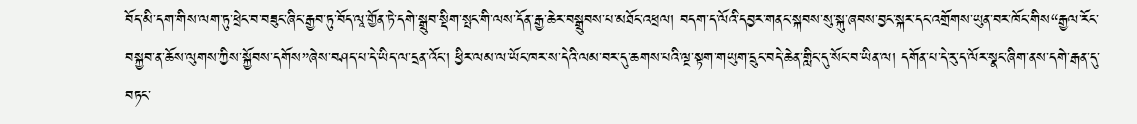བོད་མི་དག་གིས་ལག་ཏུ་ཕྲེང་བ་བཟུང་ཞིང་རྒྱབ་ཏུ་བོད་ལཱ་གྱོན་ཏེ་དགེ་སྒྲུབ་སྡིག་སྤང་གི་ལས་དོན་རྒྱ་ཆེར་བསྒྲུབས་པ་མཐོང་འཕྲལ། བདག་ད་ལོའི་དབྱར་གནང་སྐབས་སུ་སྐུ་ཞབས་བྱང་སྐར་དང་འགྲོགས་ཡུན་བར་ཁོང་གིས“རྒྱལ་རོང་བསྐྱབ་ན་ཆོས་ལུགས་ཀྱིས་སྐྱོབས་དགོས”ཞེས་བཤད་པ་དེ་ཡིད་ལ་དྲན་འོང་། ཕྱིར་ལམ་ལ་ཡོང་ཁར་ས་དེའི་ལམ་བར་དུ་ཆགས་པའི་ལྔ་སྟག་གཡུག་དྲུང་བདེ་ཆེན་གླིང་དུ་སོང་བ་ཡིན་ལ། དགོན་པ་དེ་རུ་ད་ལོར་སྣང་ཞིག་ནས་དགེ་རྒན་དུ་བཏང་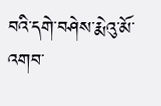བའི་དགེ་བཤེས་རྨེའུ་མོ་འགབ་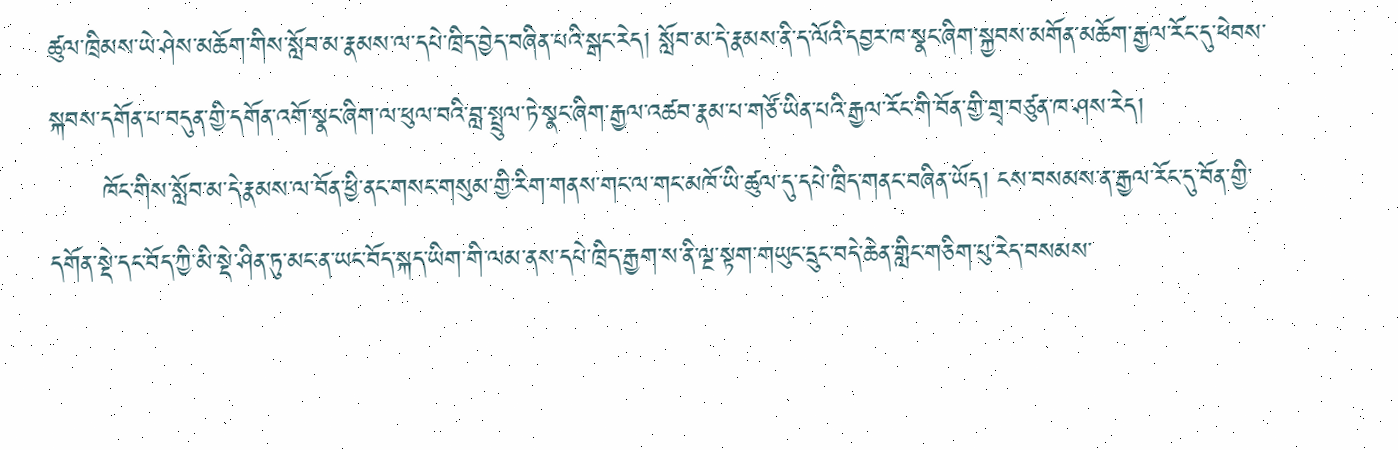ཚུལ་ཁྲིམས་ཡེ་ཤེས་མཆོག་གིས་སློབ་མ་རྣམས་ལ་དཔེ་ཁྲིད་བྱེད་བཞིན་པའི་སྒང་རེད། སློབ་མ་དེ་རྣམས་ནི་ད་ལོའི་དབྱར་ཁ་སྣང་ཞིག་སྐྱབས་མགོན་མཆོག་རྒྱལ་རོང་དུ་ཕེབས་སྐབས་དགོན་པ་བདུན་གྱི་དགོན་འགོ་སྣང་ཞིག་ལ་ཕུལ་བའི་བླ་སྤྲུལ་ཏེ་སྣང་ཞིག་རྒྱལ་འཚབ་རྣམ་པ་གཙོ་ཡིན་པའི་རྒྱལ་རོང་གི་བོན་གྱི་གྲྭ་བཙུན་ཁ་ཤས་རེད།
      ཁོང་གིས་སློབ་མ་དེ་རྣམས་ལ་བོན་ཕྱི་ནང་གསང་གསུམ་གྱི་རིག་གནས་གང་ལ་གང་མཁོ་ཡི་ཚུལ་དུ་དཔེ་ཁྲིད་གནང་བཞིན་ཡོད། ངས་བསམས་ན་རྒྱལ་རོང་དུ་བོན་གྱི་དགོན་སྡེ་དང་བོད་ཀྱི་མི་སྡེ་ཤིན་ཏུ་མང་ན་ཡང་བོད་སྐད་ཡིག་གི་ལམ་ནས་དཔེ་ཁྲིད་རྒྱག་ས་ནི་ལྔ་སྟག་གཡུང་དྲུང་བདེ་ཆེན་གླིང་གཅིག་པུ་རེད་བསམས་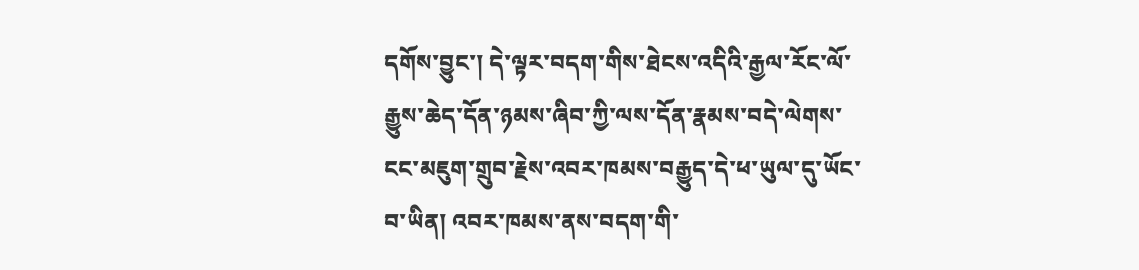དགོས་བྱུང་། དེ་ལྟར་བདག་གིས་ཐེངས་འདིའི་རྒྱལ་རོང་ལོ་རྒྱུས་ཆེད་དོན་ཉམས་ཞིབ་ཀྱི་ལས་དོན་རྣམས་བདེ་ལེགས་ངང་མཇུག་གྲུབ་རྗེས་འབར་ཁམས་བརྒྱུད་དེ་ཕ་ཡུལ་དུ་ཡོང་བ་ཡིན། འབར་ཁམས་ནས་བདག་གི་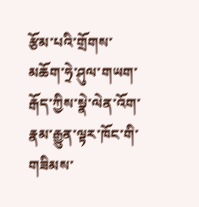རྩོམ་པའི་གྲོགས་མཆོག་ཧྲེ་ཤུལ་གཡག་རྒོད་ཀྱིས་སྣེ་ལེན་འོག་རྣམ་རྒྱུན་ལྟར་ཁོང་གི་གཟིམས་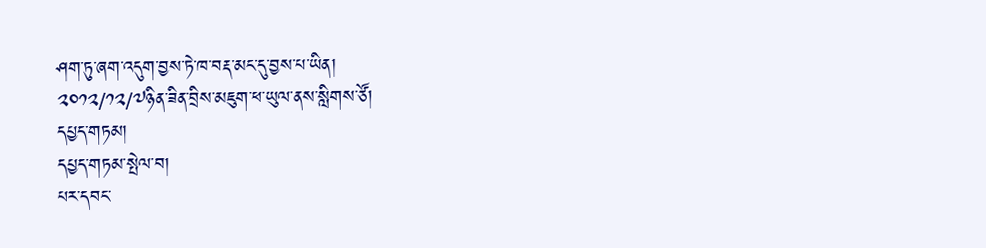ཤག་ཏུ་ཞག་འདུག་བྱས་ཏེ་ཁ་བརྡ་མང་དུ་བྱས་པ་ཡིན།
༢༠༡༢/༡༢/༧ཉིན་ཟིན་བྲིས་མཇུག་ཕ་ཡུལ་ནས་སླིགས་ཙོ།
དཔྱད་གཏམ།
དཔྱད་གཏམ་སྤེལ་བ།
པར་དབང་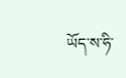ཡོད་ས་ཧི་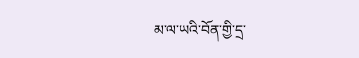མ་ལ་ཡའི་བོན་གྱི་དྲ་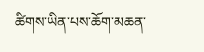ཚིགས་ཡིན་པས་ཆོག་མཆན་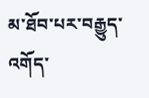མ་ཐོབ་པར་བརྒྱུད་འགོད་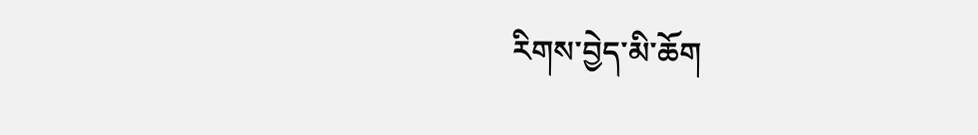རིགས་བྱེད་མི་ཆོག